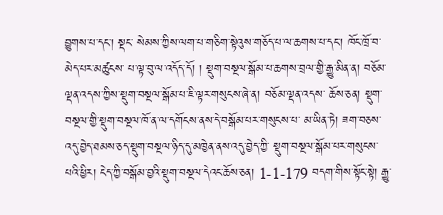བྱུགས་པ་དང་། སྡང་ སེམས་ཀྱིས་ལག་པ་གཅིག་སྟེའུས་གཅོད་པ་ལ་ཆགས་པ་དང་། ཁོང་ཁྲོ་བ་མེད་པར་མཚུངས་ པ་ལྟ་བུ་ལ་འདོད་དོ། ། སྡུག་བསྔལ་སྒོམ་པ་ཆགས་བྲལ་གྱི་རྒྱུ་མིན་ན། བཅོམ་ལྡན་འདས་ཀྱིས་སྡུག་བསྔལ་སྒོམ་པ་ཇི་ལྟར་གསུངས་ཞེ་ན། བཅོམ་ལྡན་འདས་ ཆོས་ཅན། སྡུག་བསྔལ་གྱི་སྡུག་བསྔལ་ཁོ་ན་ལ་དགོངས་ནས་དེ་བསྒོམ་པར་གསུངས་པ་ མ་ཡིན་ཏེ། ཟག་བཅས་འདུ་བྱེད་ཐམས་ཅད་སྡུག་བསྔལ་ཉིད་དུ་མཁྱེན་ནས་འདུ་བྱེད་ཀྱི་ སྡུག་བསྔལ་སྒོམ་པར་གསུངས་པའི་ཕྱིར། ངེད་ཀྱི་བསྒོམ་བྱའི་སྡུག་བསྔལ་དེའང་ཆོས་ཅན། 1-1-179 བདག་གིས་སྟོང་སྟེ། རྒྱུ་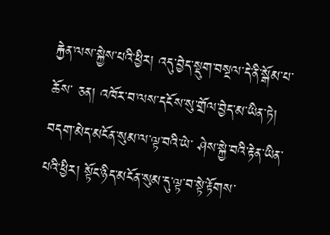རྐྱེན་ལས་སྐྱེས་པའི་ཕྱིར། འདུ་བྱེད་སྡུག་བསྔལ་དེ་ནི་སྒོམ་པ་ཆོས་ ཅན། འཁོར་བ་ལས་དངོས་སུ་གྲོལ་བྱེད་མ་ཡིན་ཏེ། བདག་མེད་མངོན་སུམ་ལ་ལྟ་བའི་ཡེ་ ཤེས་སྐྱེ་བའི་རྟེན་ཡིན་པའི་ཕྱིར། སྟོང་ཉིད་མངོན་སུམ་དུ་ལྟ་བ་སྟེ་རྟོགས་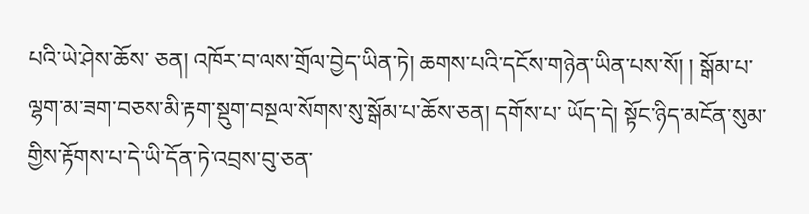པའི་ཡེ་ཤེས་ཆོས་ ཅན། འཁོར་བ་ལས་གྲོལ་བྱེད་ཡིན་ཏེ། ཆགས་པའི་དངོས་གཉེན་ཡིན་པས་སོ། ། སྒོམ་པ་ལྷག་མ་ཟག་བཅས་མི་རྟག་སྡུག་བསྔལ་སོགས་སུ་སྒོམ་པ་ཆོས་ཅན། དགོས་པ་ ཡོད་དེ། སྟོང་ཉིད་མངོན་སུམ་གྱིས་རྟོགས་པ་དེ་ཡི་དོན་ཏེ་འབྲས་བུ་ཅན་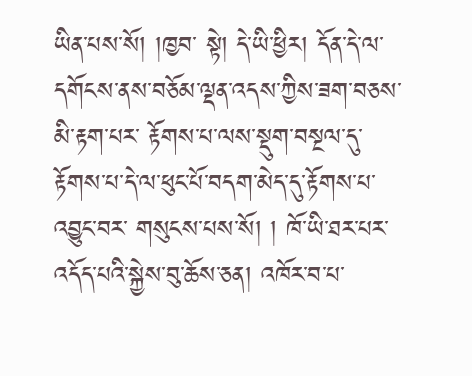ཡིན་པས་སོ། །ཁྱབ་ སྟེ། དེ་ཡི་ཕྱིར། དོན་དེ་ལ་དགོངས་ནས་བཅོམ་ལྡན་འདས་ཀྱིས་ཟག་བཅས་མི་རྟག་པར་ རྟོགས་པ་ལས་སྡུག་བསྔལ་དུ་རྟོགས་པ་དེ་ལ་ཕུང་པོ་བདག་མེད་དུ་རྟོགས་པ་འབྱུང་བར་ གསུངས་པས་སོ། ། ཁོ་ཡི་ཐར་པར་འདོད་པའི་སྐྱེས་བུ་ཆོས་ཅན། འཁོར་བ་པ་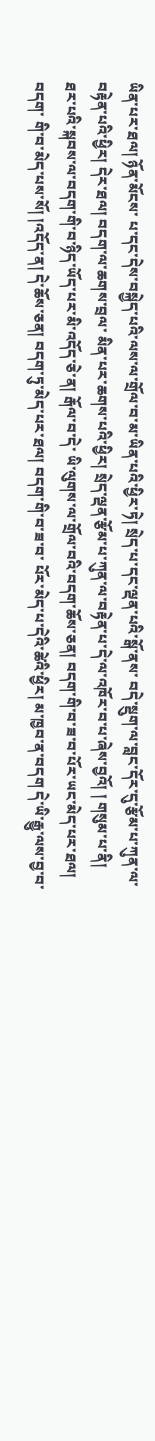ཡིན་པར་ཐལ། ཉོན་མོངས་ པ་དང་དེས་བསྐྱེད་པའི་ལས་ལ་གྲོལ་བ་མ་ཡིན་པའི་ཕྱིར་ཏེ། སྲེད་པ་དང་ལྡན་པའི་སྒོ་ནས་ བདེ་སྡུག་ལ་བླང་དོར་དུ་རྩོམ་པ་ཀུན་ལ་བརྟེན་པའི་ཕྱིར། དེར་ཐལ། བདག་ལ་ཆགས་བྲལ་ མིན་པར་ཆགས་པའི་ཕྱིར། སྲེད་ལྡན་རྩོམ་པ་ཀུན་ལ་བརྟེན་པ་དེ་ལ་འཁོར་བ་པ་ཞེས་བྱའོ། ། གསུམ་པ་ནི། ཐར་པའི་སྐབས་ལ་བདག་གི་བ་ཉིད་ཡོད་པར་མི་འདོད་ཅེ་ན། རྒོལ་བ་དེ་ ཡི་ལུགས་ལ་གྲོལ་བའི་བདག་ཆོས་ཅན། བདག་གི་བ་ཟ་བ་པོར་ཡང་མེད་པར་ཐལ། བདག་ གི་བ་མེད་པས་སོ། །འདོད་ན། དེ་ཆོས་ཅན། བདག་ཏུ་མེད་པར་ཐལ། བདག་གི་བ་ཟ་བ་ པོར་མེད་པ་དེའི་ཚེའི་ཕྱིར། མ་ཁྱབ་ན་བདག དེ་ཡི་རྒྱུ་ལས་བྱ་བ་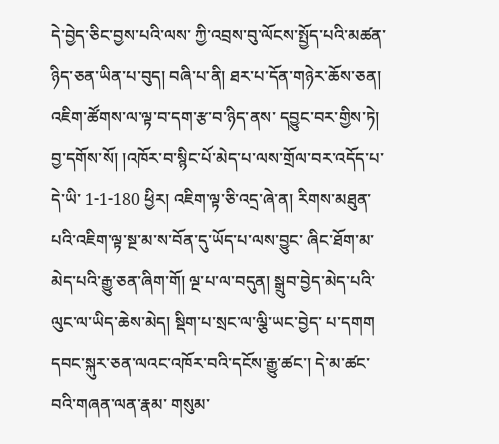དེ་བྱེད་ཅིང་བྱས་པའི་ལས་ ཀྱི་འབྲས་བུ་ལོངས་སྤྱོད་པའི་མཚན་ཉིད་ཅན་ཡིན་པ་བུད། བཞི་པ་ནི། ཐར་པ་དོན་གཉེར་ཆོས་ཅན། འཇིག་ཚོགས་ལ་ལྟ་བ་དག་རྩ་བ་ཉིད་ནས་ དབྱུང་བར་གྱིས་ཏེ། བྱ་དགོས་སོ། །འཁོར་བ་སྙིང་པོ་མེད་པ་ལས་གྲོལ་བར་འདོད་པ་དེ་ཡི་ 1-1-180 ཕྱིར། འཇིག་ལྟ་ཅི་འདྲ་ཞེ་ན། རིགས་མཐུན་པའི་འཇིག་ལྟ་སྔ་མ་ས་བོན་དུ་ཡོད་པ་ལས་བྱུང་ ཞིང་ཐོག་མ་མེད་པའི་རྒྱུ་ཅན་ཞིག་གོ། ལྔ་པ་ལ་བདུན། སྒྲུབ་བྱེད་མེད་པའི་ལུང་ལ་ཡིད་ཆེས་མེད། སྡིག་པ་སྲང་ལ་ལྕི་ཡང་བྱེད་ པ་དགག དབང་སྐུར་ཅན་ལའང་འཁོར་བའི་དངོས་རྒྱུ་ཚང་། དེ་མ་ཚང་བའི་གཞན་ལན་རྣམ་ གསུམ་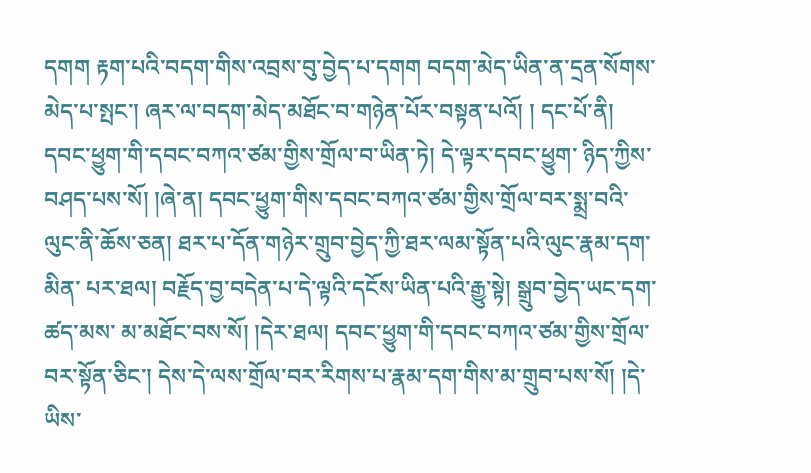དགག རྟག་པའི་བདག་གིས་འབྲས་བུ་བྱེད་པ་དགག བདག་མེད་ཡིན་ན་དྲན་སོགས་ མེད་པ་སྤང་། ཞར་ལ་བདག་མེད་མཐོང་བ་གཉེན་པོར་བསྟན་པའོ། ། དང་པོ་ནི། དབང་ཕྱུག་གི་དབང་བཀའ་ཙམ་གྱིས་གྲོལ་བ་ཡིན་ཏེ། དེ་ལྟར་དབང་ཕྱུག་ ཉིད་ཀྱིས་བཤད་པས་སོ། །ཞེ་ན། དབང་ཕྱུག་གིས་དབང་བཀའ་ཙམ་གྱིས་གྲོལ་བར་སྨྲ་བའི་ ལུང་ནི་ཆོས་ཅན། ཐར་པ་དོན་གཉེར་གྲུབ་བྱེད་ཀྱི་ཐར་ལམ་སྟོན་པའི་ལུང་རྣམ་དག་མིན་ པར་ཐལ། བརྗོད་བྱ་བདེན་པ་དེ་ལྟའི་དངོས་ཡིན་པའི་རྒྱུ་སྟེ། སྒྲུབ་བྱེད་ཡང་དག་ཚད་མས་ མ་མཐོང་བས་སོ། །དེར་ཐལ། དབང་ཕྱུག་གི་དབང་བཀའ་ཙམ་གྱིས་གྲོལ་བར་སྟོན་ཅིང་། དེས་དེ་ལས་གྲོལ་བར་རིགས་པ་རྣམ་དག་གིས་མ་གྲུབ་པས་སོ། །དེ་ཡིས་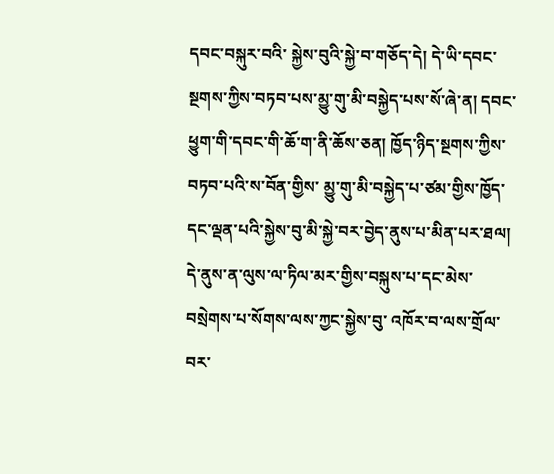དབང་བསྐུར་བའི་ སྐྱེས་བུའི་སྐྱེ་བ་གཅོད་དེ། དེ་ཡི་དབང་སྔགས་ཀྱིས་བཏབ་པས་མྱུ་གུ་མི་བསྐྱེད་པས་སོ་ཞེ་ན། དབང་ཕྱུག་གི་དབང་གི་ཆོ་ག་ནི་ཆོས་ཅན། ཁྱོད་ཉིད་སྔགས་ཀྱིས་བཏབ་པའི་ས་བོན་གྱིས་ མྱུ་གུ་མི་བསྐྱེད་པ་ཙམ་གྱིས་ཁྱོད་དང་ལྡན་པའི་སྐྱེས་བུ་མི་སྐྱེ་བར་བྱེད་ནུས་པ་མིན་པར་ཐལ། དེ་ནུས་ན་ལུས་ལ་ཏིལ་མར་གྱིས་བསྐུས་པ་དང་མེས་བསྲེགས་པ་སོགས་ལས་ཀྱང་སྐྱེས་བུ་ འཁོར་བ་ལས་གྲོལ་བར་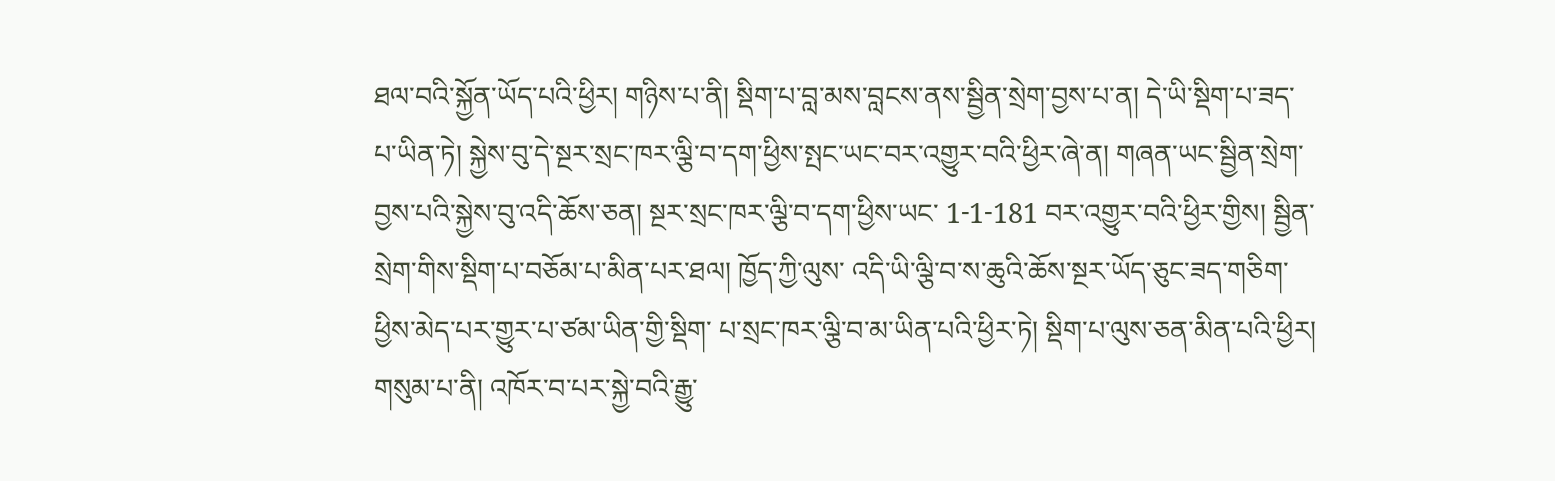ཐལ་བའི་སྐྱོན་ཡོད་པའི་ཕྱིར། གཉིས་པ་ནི། སྡིག་པ་བླ་མས་བླངས་ནས་སྦྱིན་སྲེག་བྱས་པ་ན། དེ་ཡི་སྡིག་པ་ཟད་ པ་ཡིན་ཏེ། སྐྱེས་བུ་དེ་སྔར་སྲང་ཁར་ལྕི་བ་དག་ཕྱིས་སྤང་ཡང་བར་འགྱུར་བའི་ཕྱིར་ཞེ་ན། གཞན་ཡང་སྦྱིན་སྲེག་བྱས་པའི་སྐྱེས་བུ་འདི་ཆོས་ཅན། སྔར་སྲང་ཁར་ལྕི་བ་དག་ཕྱིས་ཡང་ 1-1-181 བར་འགྱུར་བའི་ཕྱིར་གྱིས། སྦྱིན་སྲེག་གིས་སྡིག་པ་བཅོམ་པ་མིན་པར་ཐལ། ཁྱོད་ཀྱི་ལུས་ འདི་ཡི་ལྕི་བ་ས་ཆུའི་ཆོས་སྔར་ཡོད་ཅུང་ཟད་གཅིག་ཕྱིས་མེད་པར་གྱུར་པ་ཙམ་ཡིན་གྱི་སྡིག་ པ་སྲང་ཁར་ལྕི་བ་མ་ཡིན་པའི་ཕྱིར་ཏེ། སྡིག་པ་ལུས་ཅན་མིན་པའི་ཕྱིར། གསུམ་པ་ནི། འཁོར་བ་པར་སྐྱེ་བའི་རྒྱུ་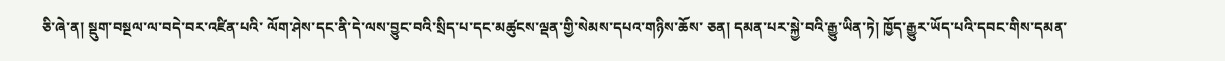ཅི་ཞེ་ན། སྡུག་བསྔལ་ལ་བདེ་བར་འཛིན་པའི་ ལོག་ཤེས་དང་ནི་དེ་ལས་བྱུང་བའི་སྲིད་པ་དང་མཚུངས་ལྡན་གྱི་སེམས་དཔའ་གཉིས་ཆོས་ ཅན། དམན་པར་སྐྱེ་བའི་རྒྱུ་ཡིན་ཏེ། ཁྱོད་རྒྱུར་ཡོད་པའི་དབང་གིས་དམན་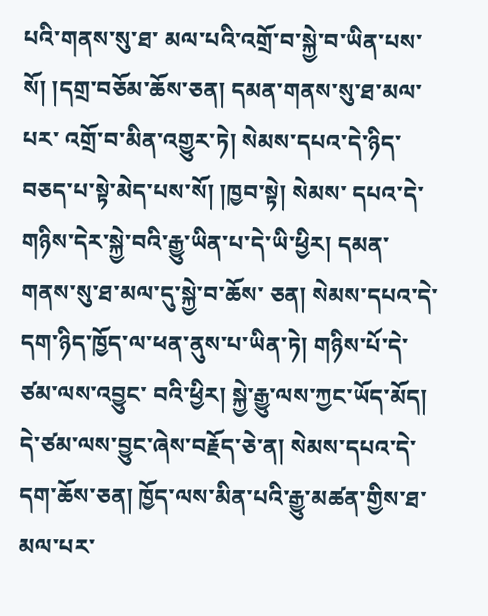པའི་གནས་སུ་ཐ་ མལ་པའི་འགྲོ་བ་སྐྱེ་བ་ཡིན་པས་སོ། །དགྲ་བཅོམ་ཆོས་ཅན། དམན་གནས་སུ་ཐ་མལ་པར་ འགྲོ་བ་མིན་འགྱུར་ཏེ། སེམས་དཔའ་དེ་ཉིད་བཅད་པ་སྟེ་མེད་པས་སོ། །ཁྱབ་སྟེ། སེམས་ དཔའ་དེ་གཉིས་དེར་སྐྱེ་བའི་རྒྱུ་ཡིན་པ་དེ་ཡི་ཕྱིར། དམན་གནས་སུ་ཐ་མལ་དུ་སྐྱེ་བ་ཆོས་ ཅན། སེམས་དཔའ་དེ་དག་ཉིད་ཁྱོད་ལ་ཕན་ནུས་པ་ཡིན་ཏེ། གཉིས་པོ་དེ་ཙམ་ལས་འབྱུང་ བའི་ཕྱིར། སྐྱེ་རྒྱུ་ལས་ཀྱང་ཡོད་མོད། དེ་ཙམ་ལས་བྱུང་ཞེས་བརྗོད་ཅེ་ན། སེམས་དཔའ་དེ་ དག་ཆོས་ཅན། ཁྱོད་ལས་མིན་པའི་རྒྱུ་མཚན་གྱིས་ཐ་མལ་པར་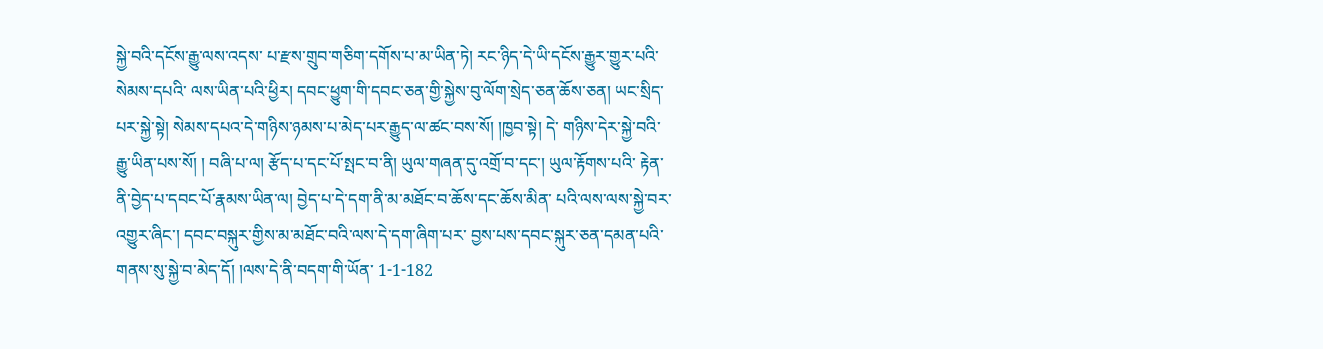སྐྱེ་བའི་དངོས་རྒྱུ་ལས་འདས་ པ་རྫས་གྲུབ་གཅིག་དགོས་པ་མ་ཡིན་ཏེ། རང་ཉིད་དེ་ཡི་དངོས་རྒྱུར་གྱུར་པའི་སེམས་དཔའི་ ལས་ཡིན་པའི་ཕྱིར། དབང་ཕྱུག་གི་དབང་ཅན་གྱི་སྐྱེས་བུ་ལོག་སྲེད་ཅན་ཆོས་ཅན། ཡང་སྲིད་ པར་སྐྱེ་སྟེ། སེམས་དཔའ་དེ་གཉིས་ཉམས་པ་མེད་པར་རྒྱུད་ལ་ཚང་བས་སོ། །ཁྱབ་སྟེ། དེ་ གཉིས་དེར་སྐྱེ་བའི་རྒྱུ་ཡིན་པས་སོ། ། བཞི་པ་ལ། རྩོད་པ་དང་པོ་སྤང་བ་ནི། ཡུལ་གཞན་དུ་འགྲོ་བ་དང་། ཡུལ་རྟོགས་པའི་ རྟེན་ནི་བྱེད་པ་དབང་པོ་རྣམས་ཡིན་ལ། བྱེད་པ་དེ་དག་ནི་མ་མཐོང་བ་ཆོས་དང་ཆོས་མིན་ པའི་ལས་ལས་སྐྱེ་བར་འགྱུར་ཞིང་། དབང་བསྐུར་གྱིས་མ་མཐོང་བའི་ལས་དེ་དག་ཞིག་པར་ བྱས་པས་དབང་སྐུར་ཅན་དམན་པའི་གནས་སུ་སྐྱེ་བ་མེད་དོ། །ལས་དེ་ནི་བདག་གི་ཡོན་ 1-1-182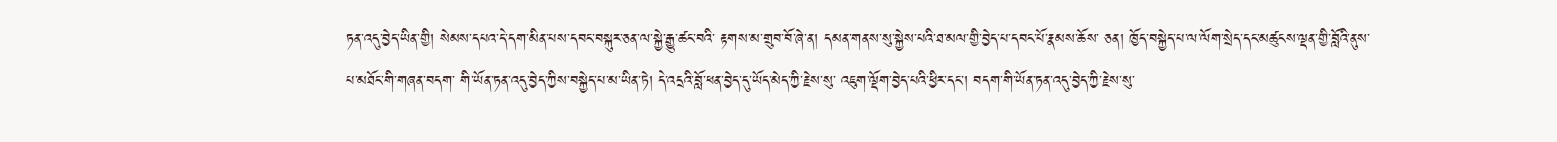ཏན་འདུ་བྱེད་ཡིན་གྱི། སེམས་དཔའ་དེ་དག་མིན་པས་དབང་བསྐུར་ཅན་ལ་སྐྱེ་རྒྱུ་ཚང་བའི་ རྟགས་མ་གྲུབ་བོ་ཞེ་ན། དམན་གནས་སུ་སྐྱེས་པའི་ཐ་མལ་གྱི་བྱེད་པ་དབང་པོ་རྣམས་ཆོས་ ཅན། ཁྱོད་བསྐྱེད་པ་ལ་ལོག་སྲེད་དང་མཚུངས་ལྡན་གྱི་བློའི་ནུས་པ་མཐོང་གི་གཞན་བདག་ གི་ཡོན་ཏན་འདུ་བྱེད་ཀྱིས་བསྐྱེད་པ་མ་ཡིན་ཏེ། དེ་འདྲའི་བློ་ཕན་བྱེད་དུ་ཡོད་མེད་ཀྱི་རྗེས་སུ་ འཇུག་ལྡོག་བྱེད་པའི་ཕྱིར་དང་། བདག་གི་ཡོན་ཏན་འདུ་བྱེད་ཀྱི་རྗེས་སུ་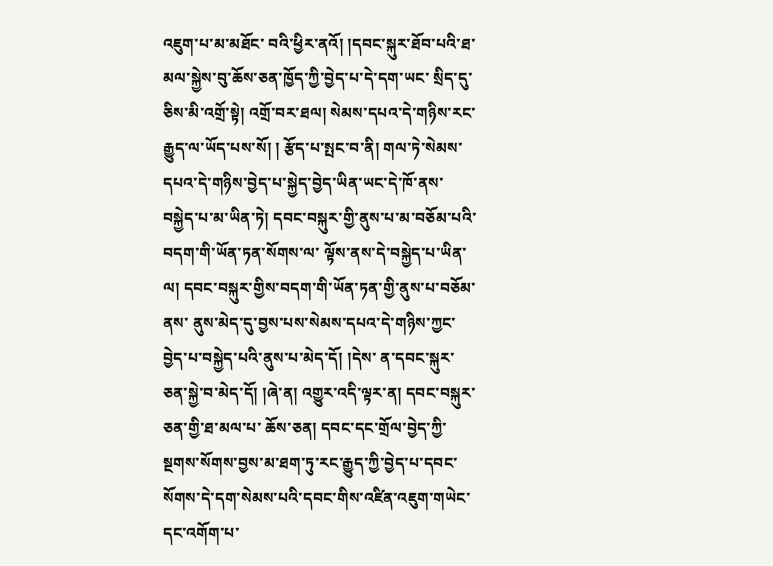འཇུག་པ་མ་མཐོང་ བའི་ཕྱིར་ནའོ། །དབང་སྐུར་ཐོབ་པའི་ཐ་མལ་སྐྱེས་བུ་ཆོས་ཅན་ཁྱོད་ཀྱི་བྱེད་པ་དེ་དག་ཡང་ སྲིད་དུ་ཅིས་མི་འགྲོ་སྟེ། འགྲོ་བར་ཐལ། སེམས་དཔའ་དེ་གཉིས་རང་རྒྱུད་ལ་ཡོད་པས་སོ། ། རྩོད་པ་སྤང་བ་ནི། གལ་ཏེ་སེམས་དཔའ་དེ་གཉིས་བྱེད་པ་སྐྱེད་བྱེད་ཡིན་ཡང་དེ་ཁོ་ནས་ བསྐྱེད་པ་མ་ཡིན་ཏེ། དབང་བསྐུར་གྱི་ནུས་པ་མ་བཅོམ་པའི་བདག་གི་ཡོན་ཏན་སོགས་ལ་ ལྟོས་ནས་དེ་བསྐྱེད་པ་ཡིན་ལ། དབང་བསྐུར་གྱིས་བདག་གི་ཡོན་ཏན་གྱི་ནུས་པ་བཅོམ་ནས་ ནུས་མེད་དུ་བྱས་པས་སེམས་དཔའ་དེ་གཉིས་ཀྱང་བྱེད་པ་བསྐྱེད་པའི་ནུས་པ་མེད་དོ། །དེས་ ན་དབང་སྐུར་ཅན་སྐྱེ་བ་མེད་དོ། །ཞེ་ན། འགྱུར་འདི་ལྟར་ན། དབང་བསྐུར་ཅན་གྱི་ཐ་མལ་པ་ ཆོས་ཅན། དབང་དང་གྲོལ་བྱེད་ཀྱི་སྔགས་སོགས་བྱས་མ་ཐག་ཏུ་རང་རྒྱུད་ཀྱི་བྱེད་པ་དབང་ སོགས་དེ་དག་སེམས་པའི་དབང་གིས་འཛིན་འཇུག་གཡེང་དང་འགོག་པ་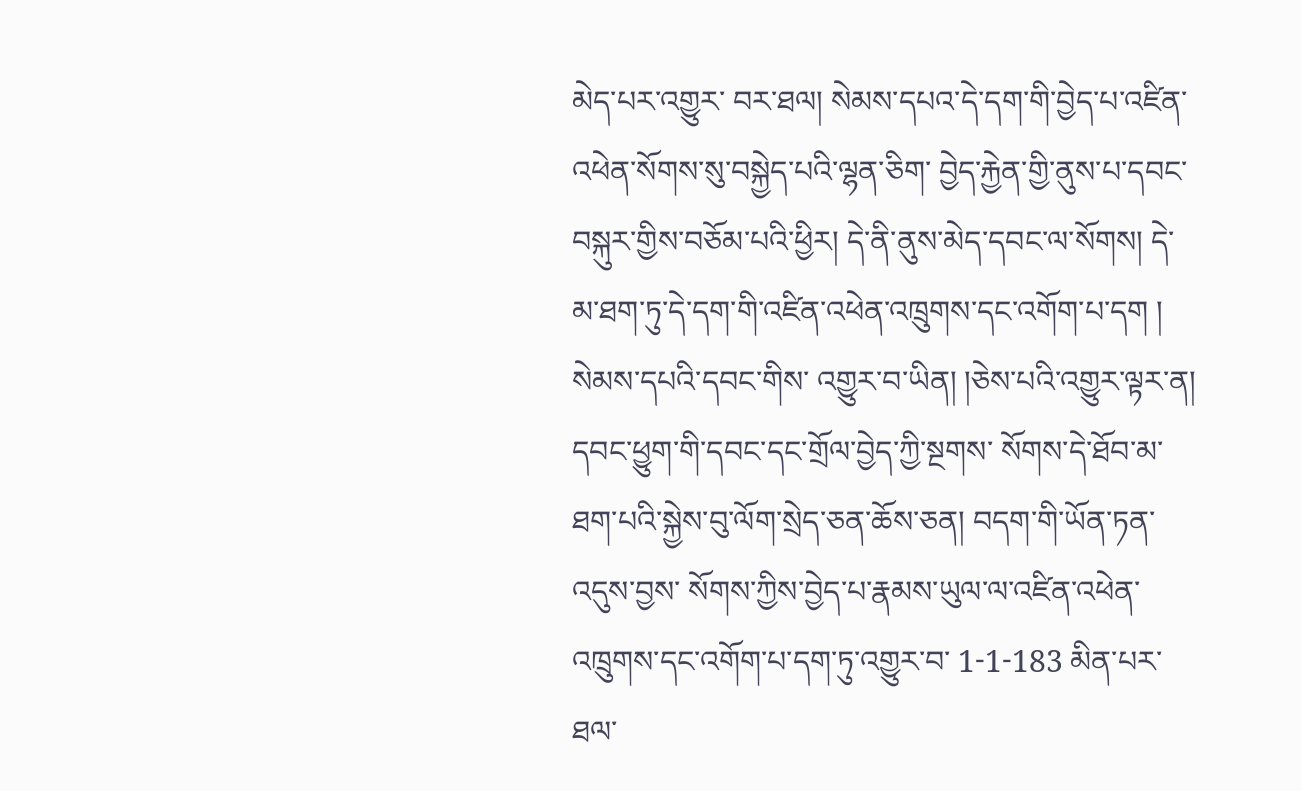མེད་པར་འགྱུར་ བར་ཐལ། སེམས་དཔའ་དེ་དག་གི་བྱེད་པ་འཛིན་འཕེན་སོགས་སུ་བསྐྱེད་པའི་ལྷན་ཅིག་ བྱེད་རྐྱེན་གྱི་ནུས་པ་དབང་བསྐུར་གྱིས་བཅོམ་པའི་ཕྱིར། དེ་ནི་ནུས་མེད་དབང་ལ་སོགས། དེ་ མ་ཐག་ཏུ་དེ་དག་གི་འཛིན་འཕེན་འཁྲུགས་དང་འགོག་པ་དག ། སེམས་དཔའི་དབང་གིས་ འགྱུར་བ་ཡིན། །ཅེས་པའི་འགྱུར་ལྟར་ན། དབང་ཕྱུག་གི་དབང་དང་གྲོལ་བྱེད་ཀྱི་སྔགས་ སོགས་དེ་ཐོབ་མ་ཐག་པའི་སྐྱེས་བུ་ལོག་སྲེད་ཅན་ཆོས་ཅན། བདག་གི་ཡོན་ཏན་འདུས་བྱས་ སོགས་ཀྱིས་བྱེད་པ་རྣམས་ཡུལ་ལ་འཛིན་འཕེན་འཁྲུགས་དང་འགོག་པ་དག་ཏུ་འགྱུར་བ་ 1-1-183 མིན་པར་ཐལ་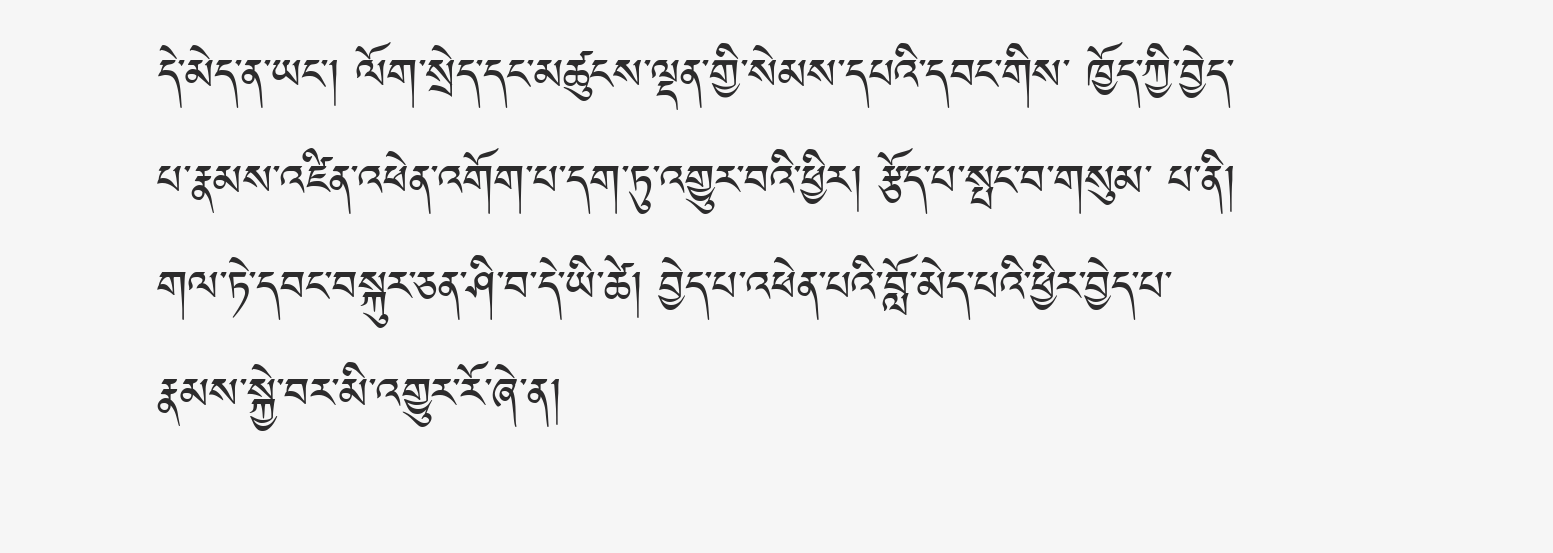དེ་མེད་ན་ཡང་། ལོག་སྲེད་དང་མཚུངས་ལྡན་གྱི་སེམས་དཔའི་དབང་གིས་ ཁྱོད་ཀྱི་བྱེད་པ་རྣམས་འཛིན་འཕེན་འགོག་པ་དག་ཏུ་འགྱུར་བའི་ཕྱིར། རྩོད་པ་སྤང་བ་གསུམ་ པ་ནི། གལ་ཏེ་དབང་བསྐུར་ཅན་ཤི་བ་དེ་ཡི་ཚེ། བྱེད་པ་འཕེན་པའི་བློ་མེད་པའི་ཕྱིར་བྱེད་པ་ རྣམས་སྐྱེ་བར་མི་འགྱུར་རོ་ཞེ་ན།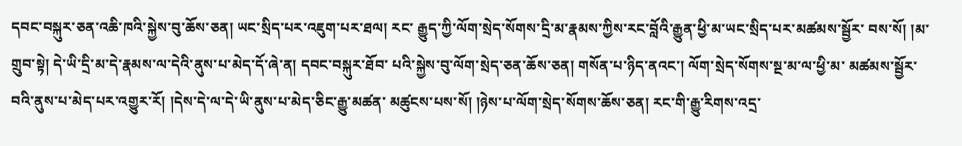དབང་བསྐུར་ཅན་འཆི་ཁའི་སྐྱེས་བུ་ཆོས་ཅན། ཡང་སྲིད་པར་འཇུག་པར་ཐལ། རང་ རྒྱུད་ཀྱི་ལོག་སྲེད་སོགས་དྲི་མ་རྣམས་ཀྱིས་རང་བློའི་རྒྱུན་ཕྱི་མ་ཡང་སྲིད་པར་མཚམས་སྦྱོར་ བས་སོ། །མ་གྲུབ་སྟེ། དེ་ཡི་དྲི་མ་དེ་རྣམས་ལ་དེའི་ནུས་པ་མེད་དོ་ཞེ་ན། དབང་བསྐུར་ཐོབ་ པའི་སྐྱེས་བུ་ལོག་སྲེད་ཅན་ཆོས་ཅན། གསོན་པ་ཉིད་ནའང་། ལོག་སྲེད་སོགས་སྔ་མ་ལ་ཕྱི་མ་ མཚམས་སྦྱོར་བའི་ནུས་པ་མེད་པར་འགྱུར་རོ། །དེས་དེ་ལ་དེ་ཡི་ནུས་པ་མེད་ཅིང་རྒྱུ་མཚན་ མཚུངས་པས་སོ། །ཉེས་པ་ལོག་སྲེད་སོགས་ཆོས་ཅན། རང་གི་རྒྱུ་རིགས་འདྲ་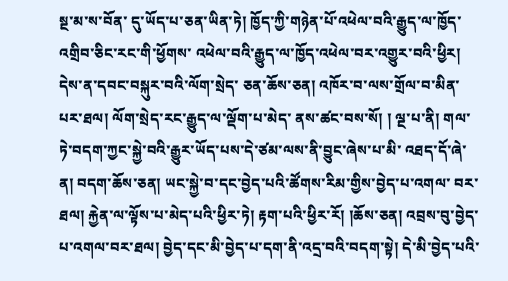སྔ་མ་ས་བོན་ དུ་ཡོད་པ་ཅན་ཡིན་ཏེ། ཁྱོད་ཀྱི་གཉེན་པོ་འཕེལ་བའི་རྒྱུད་ལ་ཁྱོད་འགྲིབ་ཅིང་རང་གི་ཕྱོགས་ འཕེལ་བའི་རྒྱུད་ལ་ཁྱོད་འཕེལ་བར་འགྱུར་བའི་ཕྱིར། དེས་ན་དབང་བསྐུར་བའི་ལོག་སྲེད་ ཅན་ཆོས་ཅན། འཁོར་བ་ལས་གྲོལ་བ་མིན་པར་ཐལ། ལོག་སྲེད་རང་རྒྱུད་ལ་ལྡོག་པ་མེད་ ནས་ཚང་བས་སོ། ། ལྔ་པ་ནི། གལ་ཏེ་བདག་ཀྱང་སྐྱེ་བའི་རྒྱུར་ཡོད་པས་དེ་ཙམ་ལས་ནི་བྱུང་ཞེས་པ་མི་ འཐད་དོ་ཞེ་ན། བདག་ཆོས་ཅན། ཡང་སྐྱེ་བ་དང་བྱེད་པའི་ཚོགས་རིམ་གྱིས་བྱེད་པ་འགལ་ བར་ཐལ། རྐྱེན་ལ་ལྟོས་པ་མེད་པའི་ཕྱིར་ཏེ། རྟག་པའི་ཕྱིར་རོ། །ཆོས་ཅན། འབྲས་བུ་བྱེད་ པ་འགལ་བར་ཐལ། བྱེད་དང་མི་བྱེད་པ་དག་ནི་འདྲ་བའི་བདག་སྟེ། དེ་མི་བྱེད་པའི་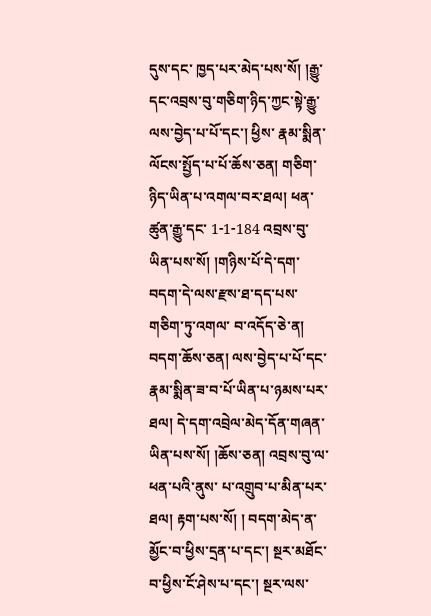དུས་དང་ ཁྱད་པར་མེད་པས་སོ། །རྒྱུ་དང་འབྲས་བུ་གཅིག་ཉིད་ཀྱང་སྟེ་རྒྱུ་ལས་བྱེད་པ་པོ་དང་། ཕྱིས་ རྣམ་སྨིན་ལོངས་སྤྱོད་པ་པོ་ཆོས་ཅན། གཅིག་ཉིད་ཡིན་པ་འགལ་བར་ཐལ། ཕན་ཚུན་རྒྱུ་དང་ 1-1-184 འབྲས་བུ་ཡིན་པས་སོ། །གཉིས་པོ་དེ་དག་བདག་དེ་ལས་རྫས་ཐ་དད་པས་གཅིག་ཏུ་འགལ་ བ་འདོད་ཅེ་ན། བདག་ཆོས་ཅན། ལས་བྱེད་པ་པོ་དང་རྣམ་སྨིན་ཟ་བ་པོ་ཡིན་པ་ཉམས་པར་ ཐལ། དེ་དག་འབྲེལ་མེད་དོན་གཞན་ཡིན་པས་སོ། །ཆོས་ཅན། འབྲས་བུ་ལ་ཕན་པའི་ནུས་ པ་འགྲུབ་པ་མིན་པར་ཐལ། རྟག་པས་སོ། ། བདག་མེད་ན་མྱོང་བ་ཕྱིས་དྲན་པ་དང་། སྔར་མཐོང་བ་ཕྱིས་ངོ་ཤེས་པ་དང་། སྔར་ལས་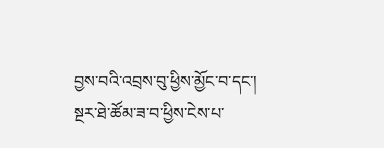བྱས་བའི་འབྲས་བུ་ཕྱིས་མྱོང་བ་དང་། སྔར་ཐེ་ཚོམ་ཟ་བ་ཕྱིས་ངེས་པ་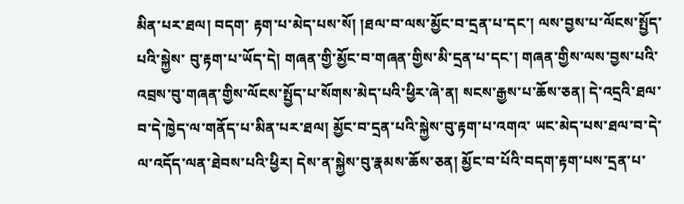མིན་པར་ཐལ། བདག་ རྟག་པ་མེད་པས་སོ། །ཐལ་བ་ལས་མྱོང་བ་དྲན་པ་དང་། ལས་བྱས་པ་ལོངས་སྤྱོད་པའི་སྐྱེས་ བུ་རྟག་པ་ཡོད་དེ། གཞན་གྱི་མྱོང་བ་གཞན་གྱིས་མི་དྲན་པ་དང་། གཞན་གྱིས་ལས་བྱས་པའི་ འབྲས་བུ་གཞན་གྱིས་ལོངས་སྤྱོད་པ་སོགས་མེད་པའི་ཕྱིར་ཞེ་ན། སངས་རྒྱས་པ་ཆོས་ཅན། དེ་འདྲའི་ཐལ་བ་དེ་ཁྱེད་ལ་གནོད་པ་མིན་པར་ཐལ། མྱོང་བ་དྲན་པའི་སྐྱེས་བུ་རྟག་པ་འགའ་ ཡང་མེད་པས་ཐལ་བ་དེ་ལ་འདོད་ལན་ཐེབས་པའི་ཕྱིར། དེས་ན་སྐྱེས་བུ་རྣམས་ཆོས་ཅན། མྱོང་བ་པོའི་བདག་རྟག་པས་དྲན་པ་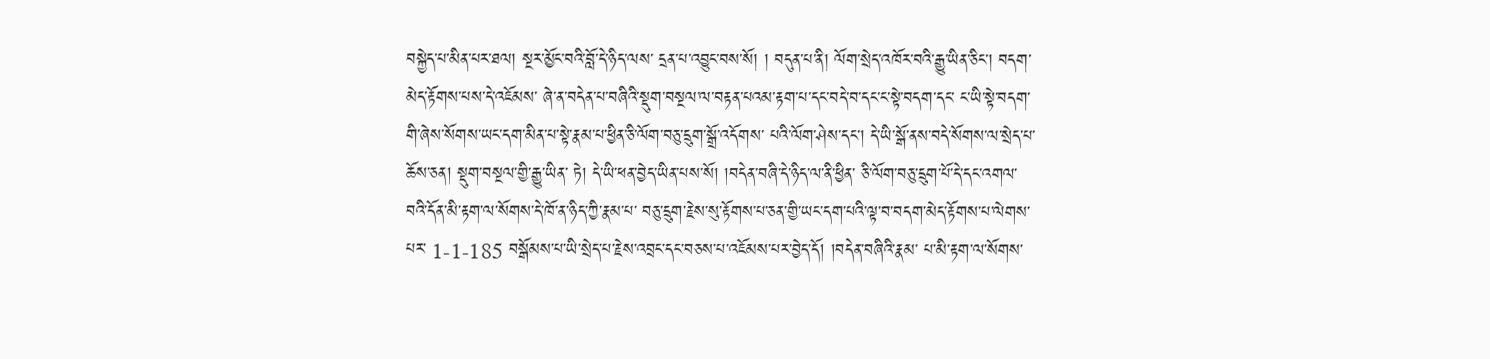བསྐྱེད་པ་མིན་པར་ཐལ། སྔར་མྱོང་བའི་བློ་དེ་ཉིད་ལས་ དྲན་པ་འབྱུང་བས་སོ། ། བདུན་པ་ནི། ལོག་སྲེད་འཁོར་བའི་རྒྱུ་ཡིན་ཅིང་། བདག་མེད་རྟོགས་པས་དེ་འཇོམས་ ཞེ་ན་བདེན་པ་བཞིའི་སྡུག་བསྔལ་ལ་བརྟན་པའམ་རྟག་པ་དང་བདེ་བ་དང་ང་སྟེ་བདག་དང་ ང་ཡི་སྟེ་བདག་གི་ཞེས་སོགས་ཡང་དག་མིན་པ་སྟེ་རྣམ་པ་ཕྱིན་ཅི་ལོག་བཅུ་དྲུག་སྒྲོ་འདོགས་ པའི་ལོག་ཤེས་དང་། དེ་ཡི་སྒོ་ནས་བདེ་སོགས་ལ་སྲེད་པ་ཆོས་ཅན། སྡུག་བསྔལ་གྱི་རྒྱུ་ཡིན་ ཏེ། དེ་ཡི་ཕན་བྱེད་ཡིན་པས་སོ། །བདེན་བཞི་དེ་ཉིད་ལ་ནི་ཕྱིན་ ཅི་ལོག་བཅུ་དྲུག་པོ་དེ་དང་འགལ་བའི་དོན་མི་རྟག་ལ་སོགས་དེ་ཁོ་ན་ཉིད་ཀྱི་རྣམ་པ་ བཅུ་དྲུག་རྗེས་སུ་རྟོགས་པ་ཅན་གྱི་ཡང་དག་པའི་ལྟ་བ་བདག་མེད་རྟོགས་པ་ལེགས་པར་ 1-1-185 བསྒོམས་པ་ཡི་སྲེད་པ་རྗེས་འབྲང་དང་བཅས་པ་འཇོམས་པར་བྱེད་དོ། །བདེན་བཞིའི་རྣམ་ པ་མི་རྟག་ལ་སོགས་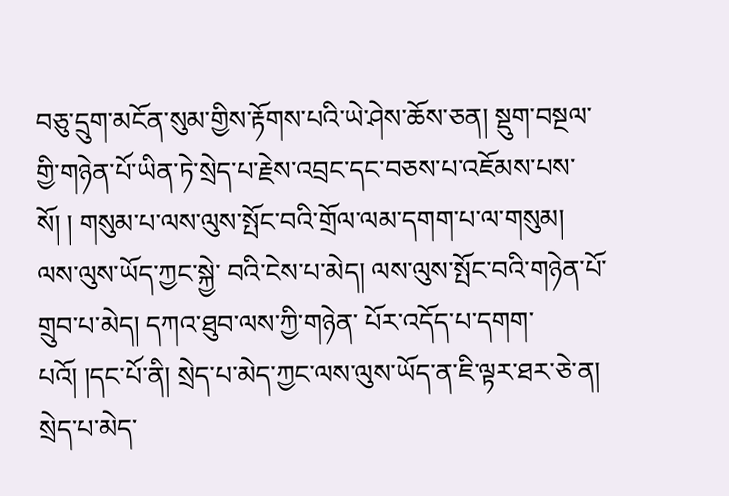བཅུ་དྲུག་མངོན་སུམ་གྱིས་རྟོགས་པའི་ཡེ་ཤེས་ཆོས་ཅན། སྡུག་བསྔལ་ གྱི་གཉེན་པོ་ཡིན་ཏེ་སྲེད་པ་རྗེས་འབྲང་དང་བཅས་པ་འཇོམས་པས་སོ། ། གསུམ་པ་ལས་ལུས་སྤོང་བའི་གྲོལ་ལམ་དགག་པ་ལ་གསུམ། ལས་ལུས་ཡོད་ཀྱང་སྐྱེ་ བའི་ངེས་པ་མེད། ལས་ལུས་སྤོང་བའི་གཉེན་པོ་གྲུབ་པ་མེད། དཀའ་ཐུབ་ལས་ཀྱི་གཉེན་ པོར་འདོད་པ་དགག་པའོ། །དང་པོ་ནི། སྲེད་པ་མེད་ཀྱང་ལས་ལུས་ཡོད་ན་ཇི་ལྟར་ཐར་ཅེ་ན། སྲེད་པ་མེད་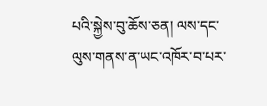པའི་སྐྱེས་བུ་ཆོས་ཅན། ལས་དང་ལུས་གནས་ན་ཡང་འཁོར་བ་པར་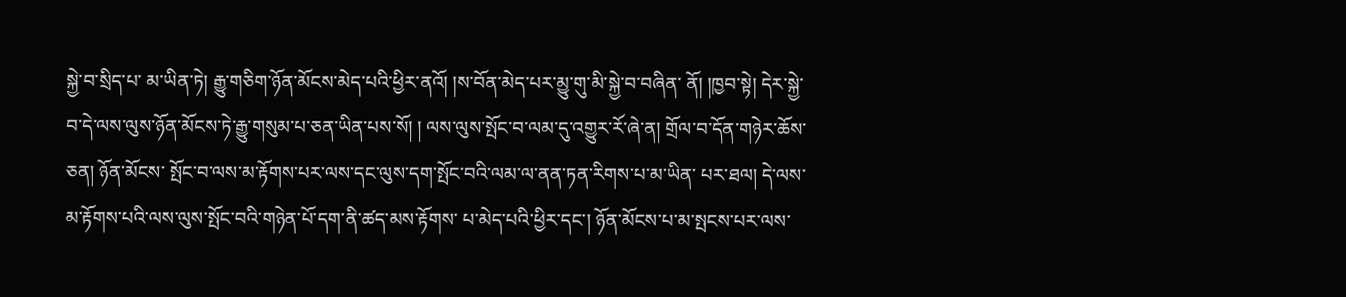སྐྱེ་བ་སྲིད་པ་ མ་ཡིན་ཏེ། རྒྱུ་གཅིག་ཉོན་མོངས་མེད་པའི་ཕྱིར་ནའོ། །ས་བོན་མེད་པར་མྱུ་གུ་མི་སྐྱེ་བ་བཞིན་ ནོ། །ཁྱབ་སྟེ། དེར་སྐྱེ་བ་དེ་ལས་ལུས་ཉོན་མོངས་ཏེ་རྒྱུ་གསུམ་པ་ཅན་ཡིན་པས་སོ། ། ལས་ལུས་སྤོང་བ་ལམ་དུ་འགྱུར་རོ་ཞེ་ན། གྲོལ་བ་དོན་གཉེར་ཆོས་ཅན། ཉོན་མོངས་ སྤོང་བ་ལས་མ་རྟོགས་པར་ལས་དང་ལུས་དག་སྤོང་བའི་ལམ་ལ་ནན་ཏན་རིགས་པ་མ་ཡིན་ པར་ཐལ། དེ་ལས་མ་རྟོགས་པའི་ལས་ལུས་སྤོང་བའི་གཉེན་པོ་དག་ནི་ཚད་མས་རྟོགས་ པ་མེད་པའི་ཕྱིར་དང་། ཉོན་མོངས་པ་མ་སྤངས་པར་ལས་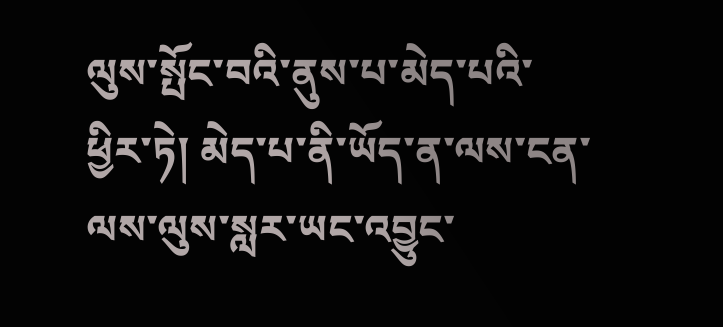ལུས་སྤོང་བའི་ནུས་པ་མེད་པའི་ ཕྱིར་ཏེ། མེད་པ་ནི་ཡོད་ན་ལས་ངན་ལས་ལུས་སླར་ཡང་འབྱུང་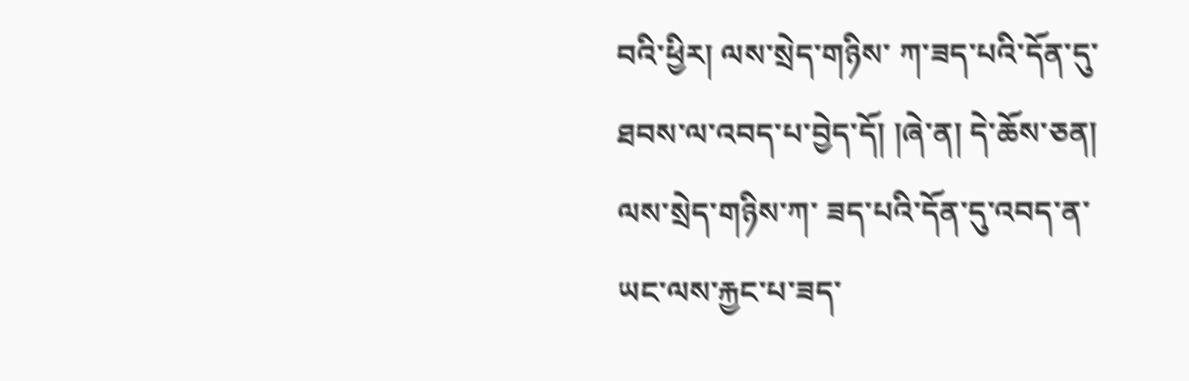བའི་ཕྱིར། ལས་སྲེད་གཉིས་ ཀ་ཟད་པའི་དོན་དུ་ཐབས་ལ་འབད་པ་བྱེད་དོ། །ཞེ་ན། དེ་ཆོས་ཅན། ལས་སྲེད་གཉིས་ཀ་ ཟད་པའི་དོན་དུ་འབད་ན་ཡང་ལས་རྐྱང་པ་ཟད་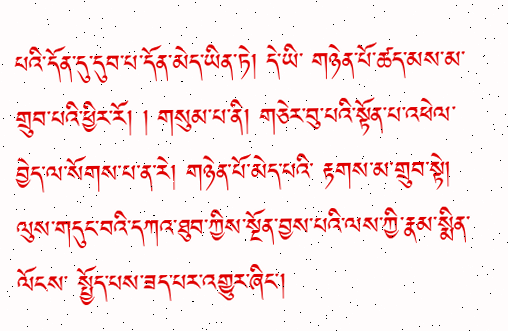པའི་དོན་དུ་དུབ་པ་དོན་མེད་ཡིན་ཏེ། དེ་ཡི་ གཉེན་པོ་ཚད་མས་མ་གྲུབ་པའི་ཕྱིར་རོ། ། གསུམ་པ་ནི། གཅེར་བུ་པའི་སྟོན་པ་འཕེལ་བྱེད་ལ་སོགས་པ་ན་རེ། གཉེན་པོ་མེད་པའི་ རྟགས་མ་གྲུབ་སྟེ། ལུས་གདུང་བའི་དཀའ་ཐུབ་ཀྱིས་སྔོན་བྱས་པའི་ལས་ཀྱི་རྣམ་སྨིན་ལོངས་ སྤྱོད་པས་ཟད་པར་འགྱུར་ཞིང་།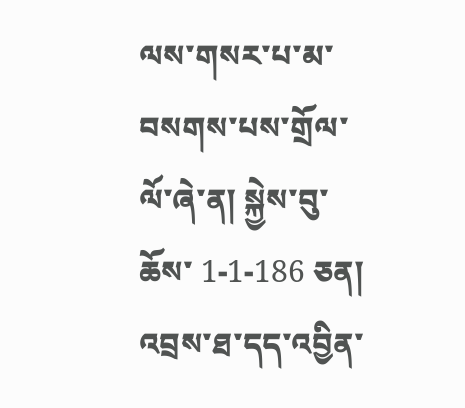ལས་གསར་པ་མ་བསགས་པས་གྲོལ་ལོ་ཞེ་ན། སྐྱེས་བུ་ཆོས་ 1-1-186 ཅན། འབྲས་ཐ་དད་འབྱིན་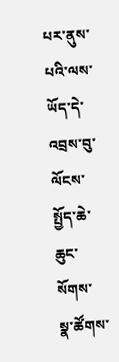པར་ནུས་པའི་ལས་ཡོད་དེ་འབྲས་བུ་ལོངས་སྤྱོད་ཆེ་ཆུང་སོགས་ སྣ་ཚོགས་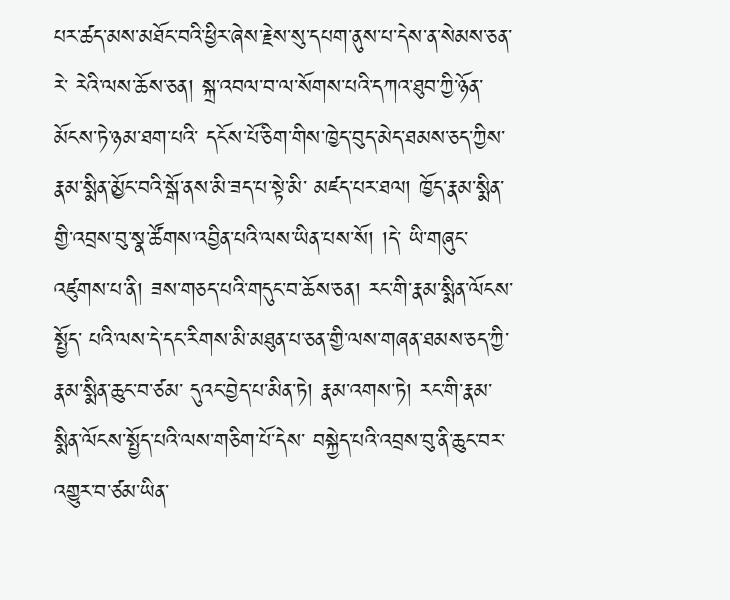པར་ཚད་མས་མཐོང་བའི་ཕྱིར་ཞེས་རྗེས་སུ་དཔག་ནུས་པ་དེས་ན་སེམས་ཅན་རེ་ རེའི་ལས་ཆོས་ཅན། སྐྲ་འབལ་བ་ལ་སོགས་པའི་དཀའ་ཐུབ་ཀྱི་ཉོན་མོངས་ཏེ་ཉམ་ཐག་པའི་ དངོས་པོ་ཅིག་གིས་ཁྱེད་བུད་མེད་ཐམས་ཅད་ཀྱིས་རྣམ་སྨིན་མྱོང་བའི་སྒོ་ནས་མི་ཟད་པ་སྟེ་མི་ མཛད་པར་ཐལ། ཁྱོད་རྣམ་སྨིན་གྱི་འབྲས་བུ་སྣ་ཚོགས་འབྱིན་པའི་ལས་ཡིན་པས་སོ། །དེ་ ཡི་གཞུང་འཛུགས་པ་ནི། ཟས་གཅད་པའི་གདུང་བ་ཆོས་ཅན། རང་གི་རྣམ་སྨིན་ལོངས་སྤྱོད་ པའི་ལས་དེ་དང་རིགས་མི་མཐུན་པ་ཅན་གྱི་ལས་གཞན་ཐམས་ཅད་ཀྱི་རྣམ་སྨིན་ཆུང་བ་ཙམ་ དུའང་བྱེད་པ་མིན་ཏེ། རྣམ་འགས་ཏེ། རང་གི་རྣམ་སྨིན་ལོངས་སྤྱོད་པའི་ལས་གཅིག་པོ་དེས་ བསྐྱེད་པའི་འབྲས་བུ་ནི་ཆུང་བར་འགྱུར་བ་ཙམ་ཡིན་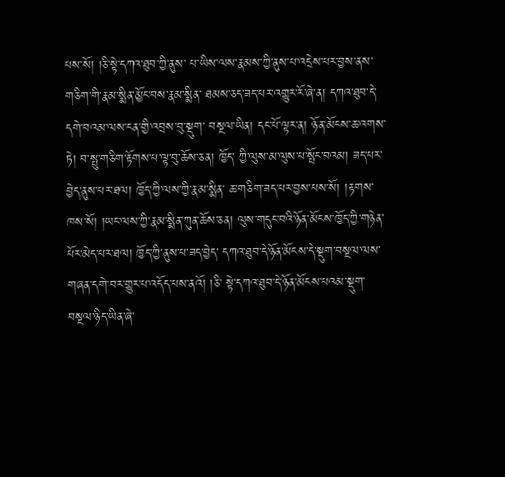པས་སོ། །ཅི་སྟེ་དཀའ་ཐུབ་ཀྱི་ནུས་ པ་ཡིས་ལས་རྣམས་ཀྱི་ནུས་པ་འདྲེས་པར་བྱས་ནས་གཅིག་གི་རྣམ་སྨིན་མྱོང་བས་རྣམ་སྨིན་ ཐམས་ཅད་ཟད་པར་འགྱུར་རོ་ཞེ་ན། དཀའ་ཐུབ་དེ་དགེ་བའམ་ལས་ངན་གྱི་འབྲས་བུ་སྡུག་ བསྔལ་ཡིན། དང་པོ་ལྟར་ན། ཉོན་མོངས་ཆ་འགས་ཏེ། བ་སྤུ་གཅིག་རྟོགས་པ་ལྟ་བུ་ཆོས་ཅན། ཁྱོད་ ཀྱི་ལུས་མ་ལུས་པ་སྤོང་བའམ། ཟད་པར་བྱེད་ནུས་པར་ཐལ། ཁྱོད་ཀྱི་ལས་ཀྱི་རྣམ་སྨིན་ ཆ་གཅིག་ཟད་པར་བྱས་པས་སོ། །རྟགས་ཁས་སོ། །ཡང་ལས་ཀྱི་རྣམ་སྨིན་ཀུན་ཆོས་ཅན། ལུས་གདུང་བའི་ཉོན་མོངས་ཁྱོད་ཀྱི་གཉེན་པོར་མེད་པར་ཐལ། ཁྱོད་ཀྱི་ནུས་པ་ཟད་བྱེད་ དཀའ་ཐུབ་དེ་ཉོན་མོངས་དེ་སྡུག་བསྔལ་ལས་གཞན་དགེ་བར་གྱུར་པ་འདོད་པས་ནའོ། །ཅི་ སྟེ་དཀའ་ཐུབ་དེ་ཉོན་མོངས་པའམ་སྡུག་བསྔལ་ཉིད་ཡིན་ཞེ་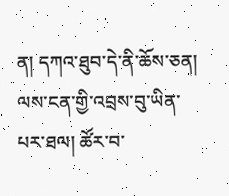ན། དཀའ་ཐུབ་དེ་ནི་ཆོས་ཅན། ལས་ངན་གྱི་འབྲས་བུ་ཡིན་པར་ཐལ། ཚོར་བ་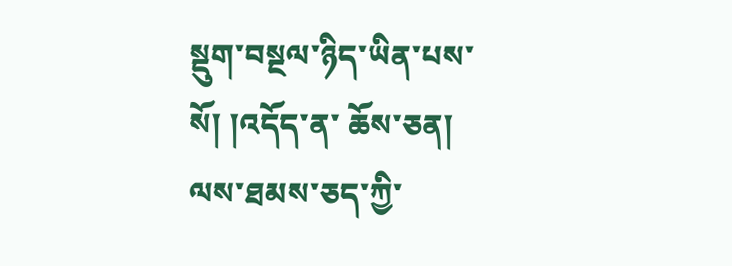སྡུག་བསྔལ་ཉིད་ཡིན་པས་སོ། །འདོད་ན་ ཆོས་ཅན། ལས་ཐམས་ཅད་ཀྱི་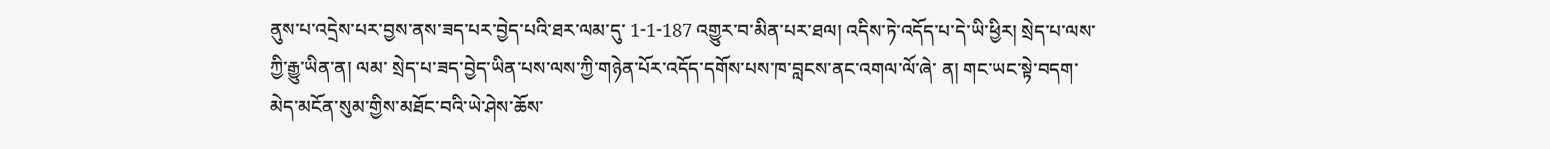ནུས་པ་འདྲེས་པར་བྱས་ནས་ཟད་པར་བྱེད་པའི་ཐར་ལམ་དུ་ 1-1-187 འགྱུར་བ་མིན་པར་ཐལ། འདིས་ཏེ་འདོད་པ་དེ་ཡི་ཕྱིར། སྲེད་པ་ལས་ཀྱི་རྒྱུ་ཡིན་ན། ལམ་ སྲེད་པ་ཟད་བྱེད་ཡིན་པས་ལས་ཀྱི་གཉེན་པོར་འདོད་དགོས་པས་ཁ་བླངས་ནང་འགལ་ལོ་ཞེ་ ན། གང་ཡང་སྟེ་བདག་མེད་མངོན་སུམ་གྱིས་མཐོང་བའི་ཡེ་ཤེས་ཆོས་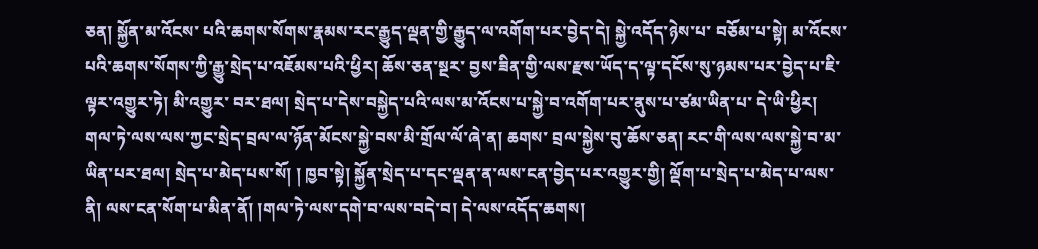ཅན། སྐྱོན་མ་འོངས་ པའི་ཆགས་སོགས་རྣམས་རང་རྒྱུད་ལྡན་གྱི་རྒྱུད་ལ་འགོག་པར་བྱེད་དེ། སྐྱེ་འདོད་ཉེས་པ་ བཅོམ་པ་སྟེ། མ་འོངས་པའི་ཆགས་སོགས་ཀྱི་རྒྱུ་སྲེད་པ་འཇོམས་པའི་ཕྱིར། ཆོས་ཅན་སྔར་ བྱས་ཟིན་གྱི་ལས་རྫས་ཡོད་ད་ལྟ་དངོས་སུ་ཉམས་པར་བྱེད་པ་ཇི་ལྟར་འགྱུར་ཏེ། མི་འགྱུར་ བར་ཐལ། སྲེད་པ་དེས་བསྐྱེད་པའི་ལས་མ་འོངས་པ་སྐྱེ་བ་འགོག་པར་ནུས་པ་ཙམ་ཡིན་པ་ དེ་ཡི་ཕྱིར། གལ་ཏེ་ལས་ལས་ཀྱང་སྲེད་བྲལ་ལ་ཉོན་མོངས་སྐྱེ་བས་མི་གྲོལ་ལོ་ཞེ་ན། ཆགས་ བྲལ་སྐྱེས་བུ་ཆོས་ཅན། རང་གི་ལས་ལས་སྐྱེ་བ་མ་ཡིན་པར་ཐལ། སྲེད་པ་མེད་པས་སོ། ། ཁྱབ་སྟེ། སྐྱོན་སྲེད་པ་དང་ལྡན་ན་ལས་ངན་བྱེད་པར་འགྱུར་གྱི། ལྡོག་པ་སྲེད་པ་མེད་པ་ལས་ ནི། ལས་ངན་སོག་པ་མིན་ནོ། །གལ་ཏེ་ལས་དགེ་བ་ལས་བདེ་བ། དེ་ལས་འདོད་ཆགས།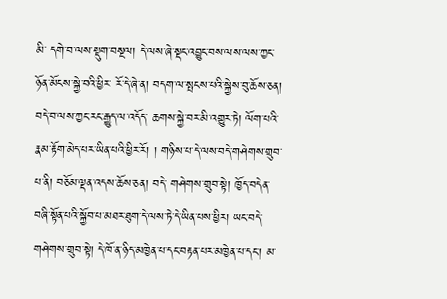མི་ དགེ་བ་ལས་སྡུག་བསྔལ། དེ་ལས་ཞེ་སྡང་འབྱུང་བས་ལས་ལས་ཀྱང་ཉོན་མོངས་སྐྱེ་བའི་ཕྱིར་ རོ་དེ་ཞེ་ན། བདག་ལ་སྤངས་པའི་སྐྱེས་བུ་ཆོས་ཅན། བདེ་བ་ལས་ཀྱང་རང་རྒྱུད་ལ་འདོད་ ཆགས་སྐྱེ་བར་མི་འགྱུར་ཏེ། ལོག་པའི་རྣམ་རྟོག་མེད་པར་ཡིན་པའི་ཕྱིར་རོ། ། གཉིས་པ་དེ་ལས་བདེ་གཤེགས་གྲུབ་པ་ནི། བཅོམ་ལྡན་འདས་ཆོས་ཅན། བདེ་ གཤེགས་གྲུབ་སྟེ། ཁྱོད་བདེན་བཞི་སྟོན་པའི་སྐྱོབ་པ་མཐར་ཐུག་དེ་ལས་ཏེ་དེ་ཡིན་པས་ཕྱིར། ཡང་བདེ་གཤེགས་གྲུབ་སྟེ། དེ་ཁོ་ན་ཉིད་མཁྱེན་པ་དང་བརྟན་པར་མཁྱེན་པ་དང་། མ་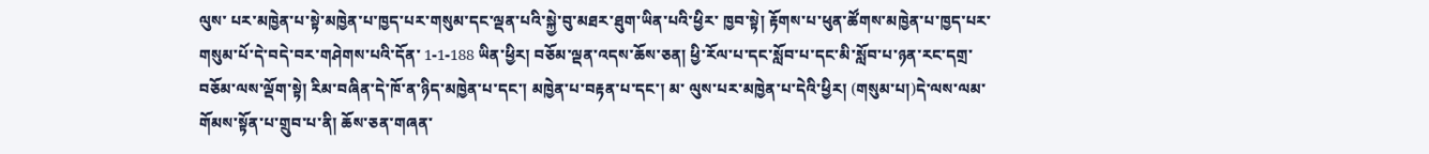ལུས་ པར་མཁྱེན་པ་སྟེ་མཁྱེན་པ་ཁྱད་པར་གསུམ་དང་ལྡན་པའི་སྐྱེ་བུ་མཐར་ཐུག་ཡིན་པའི་ཕྱིར་ ཁྱབ་སྟེ། རྟོགས་པ་ཕུན་ཚོགས་མཁྱེན་པ་ཁྱད་པར་གསུམ་པོ་དེ་བདེ་བར་གཤེགས་པའི་དོན་ 1-1-188 ཡིན་ཕྱིར། བཅོམ་ལྡན་འདས་ཆོས་ཅན། ཕྱི་རོལ་པ་དང་སློབ་པ་དང་མི་སློབ་པ་ཉན་རང་དགྲ་ བཅོམ་ལས་ལྡོག་སྟེ། རིམ་བཞིན་དེ་ཁོ་ན་ཉིད་མཁྱེན་པ་དང་། མཁྱེན་པ་བརྟན་པ་དང་། མ་ ལུས་པར་མཁྱེན་པ་དེའི་ཕྱིར། (གསུམ་པ།)དེ་ལས་ལམ་གོམས་སྟོན་པ་གྲུབ་པ་ནི། ཆོས་ཅན་གཞན་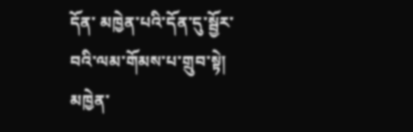དོན་ མཁྱེན་པའི་དོན་དུ་སྦྱོར་བའི་ལམ་གོམས་པ་གྲུབ་སྟེ། མཁྱེན་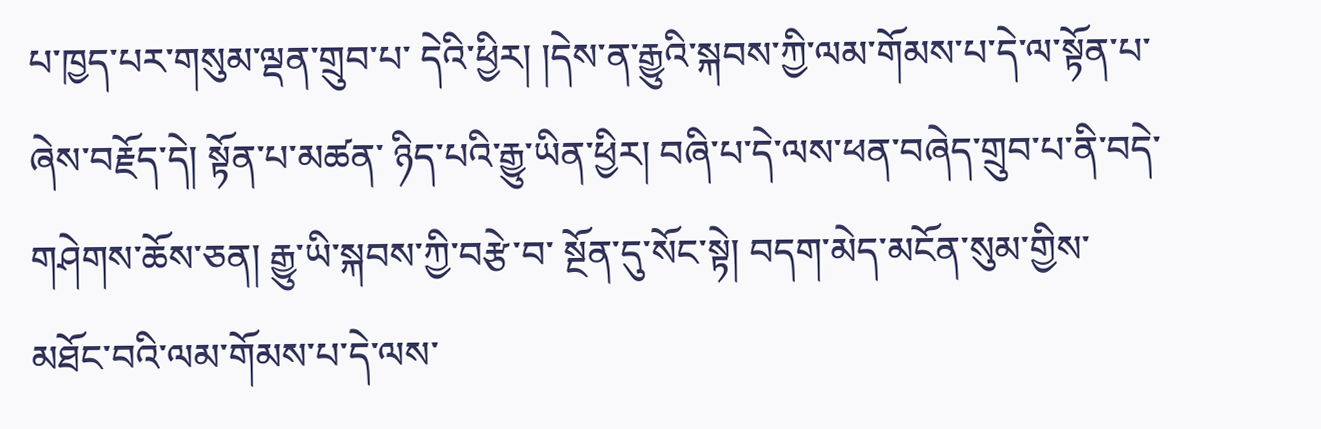པ་ཁྱད་པར་གསུམ་ལྡན་གྲུབ་པ་ དེའི་ཕྱིར། །དེས་ན་རྒྱུའི་སྐབས་ཀྱི་ལམ་གོམས་པ་དེ་ལ་སྟོན་པ་ཞེས་བརྗོད་དེ། སྟོན་པ་མཚན་ ཉིད་པའི་རྒྱུ་ཡིན་ཕྱིར། བཞི་པ་དེ་ལས་ཕན་བཞེད་གྲུབ་པ་ནི་བདེ་གཤེགས་ཆོས་ཅན། རྒྱུ་ཡི་སྐབས་ཀྱི་བརྩེ་བ་ སྔོན་དུ་སོང་སྟེ། བདག་མེད་མངོན་སུམ་གྱིས་མཐོང་བའི་ལམ་གོམས་པ་དེ་ལས་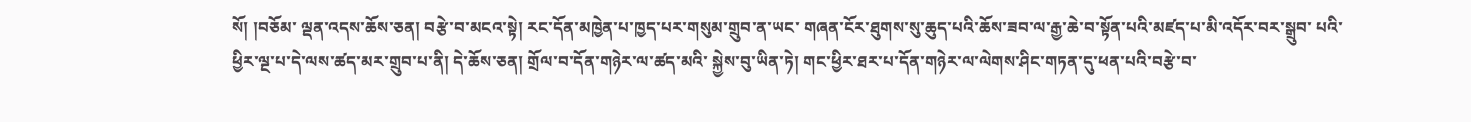སོ། །བཅོམ་ ལྡན་འདས་ཆོས་ཅན། བརྩེ་བ་མངའ་སྟེ། རང་དོན་མཁྱེན་པ་ཁྱད་པར་གསུམ་གྲུབ་ན་ཡང་ གཞན་ངོར་ཐུགས་སུ་ཆུད་པའི་ཆོས་ཟབ་ལ་རྒྱ་ཆེ་བ་སྟོན་པའི་མཛད་པ་མི་འདོར་བར་སྒྲུབ་ པའི་ཕྱིར་ལྔ་པ་དེ་ལས་ཚད་མར་གྲུབ་པ་ནི། དེ་ཆོས་ཅན། གྲོལ་བ་དོན་གཉེར་ལ་ཚད་མའི་ སྐྱེས་བུ་ཡིན་ཏེ། གང་ཕྱིར་ཐར་པ་དོན་གཉེར་ལ་ལེགས་ཤིང་གཏན་དུ་ཕན་པའི་བརྩེ་བ་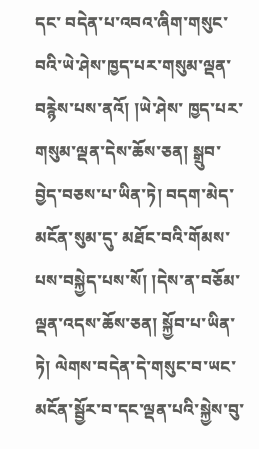དང་ བདེན་པ་འབའ་ཞིག་གསུང་བའི་ཡེ་ཤེས་ཁྱད་པར་གསུམ་ལྡན་བརྙེས་པས་ནའོ། །ཡེ་ཤེས་ ཁྱད་པར་གསུམ་ལྡན་དེས་ཆོས་ཅན། སྒྲུབ་བྱེད་བཅས་པ་ཡིན་ཏེ། བདག་མེད་མངོན་སུམ་དུ་ མཐོང་བའི་གོམས་པས་བསྐྱེད་པས་སོ། །དེས་ན་བཅོམ་ལྡན་འདས་ཆོས་ཅན། སྐྱོབ་པ་ཡིན་ ཏེ། ལེགས་བདེན་དེ་གསུང་བ་ཡང་མངོན་སྦྱོར་བ་དང་ལྡན་པའི་སྐྱེས་བུ་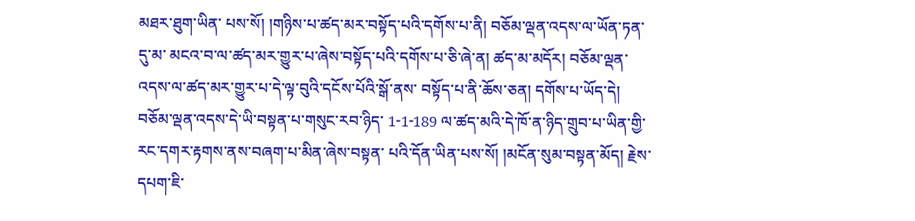མཐར་ཐུག་ཡིན་ པས་སོ། །གཉིས་པ་ཚད་མར་བསྟོད་པའི་དགོས་པ་ནི། བཅོམ་ལྡན་འདས་ལ་ཡོན་ཏན་དུ་མ་ མངའ་བ་ལ་ཚད་མར་གྱུར་པ་ཞེས་བསྟོད་པའི་དགོས་པ་ཅི་ཞེ་ན། ཚད་མ་མདོར། བཅོམ་ལྡན་འདས་ལ་ཚད་མར་གྱུར་པ་དེ་ལྟ་བུའི་དངོས་པོའི་སྒོ་ནས་ བསྟོད་པ་ནི་ཆོས་ཅན། དགོས་པ་ཡོད་དེ། བཅོམ་ལྡན་འདས་དེ་ཡི་བསྟན་པ་གསུང་རབ་ཉིད་ 1-1-189 ལ་ཚད་མའི་དེ་ཁོ་ན་ཉིད་གྲུབ་པ་ཡིན་གྱི་རང་དགར་རྟགས་ནས་བཞག་པ་མིན་ཞེས་བསྟན་ པའི་དོན་ཡིན་པས་སོ། །མངོན་སུམ་བསྟན་མོད། རྗེས་དཔག་ཇི་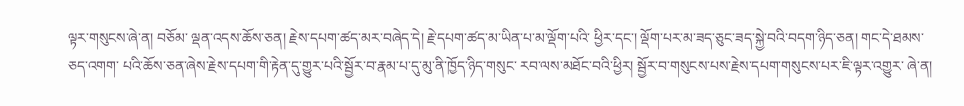ལྟར་གསུངས་ཞེ་ན། བཅོམ་ ལྡན་འདས་ཆོས་ཅན། རྗེས་དཔག་ཚད་མར་བཞེད་དེ། རྗེ་དཔག་ཚད་མ་ཡིན་པ་མ་ལྡོག་པའི་ ཕྱིར་དང་། ལྡོག་པར་མ་ཟད་ཅུང་ཟད་སྐྱེ་བའི་བདག་ཉིད་ཅན། གང་དེ་ཐམས་ཅད་འགག་ པའི་ཆོས་ཅན་ཞེས་རྗེས་དཔག་གི་རྟེན་དུ་གྱུར་པའི་སྦྱོར་བ་རྣམ་པ་དུ་མུ་ནི་ཁྱོད་ཉིད་གསུང་ རབ་ལས་མཐོང་བའི་ཕྱིར། སྦྱོར་བ་གསུངས་པས་རྗེས་དཔག་གསུངས་པར་ཇི་ལྟར་འགྱུར་ ཞེ་ན།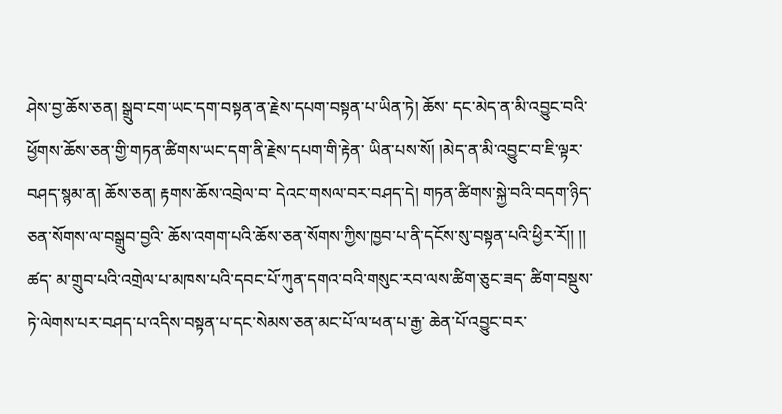ཤེས་བྱ་ཆོས་ཅན། སྒྲུབ་ངག་ཡང་དག་བསྟན་ན་རྗེས་དཔག་བསྟན་པ་ཡིན་ཏེ། ཆོས་ དང་མེད་ན་མི་འབྱུང་བའི་ཕྱོགས་ཆོས་ཅན་གྱི་གཏན་ཚིགས་ཡང་དག་ནི་རྗེས་དཔག་གི་རྟེན་ ཡིན་པས་སོ། །མེད་ན་མི་འབྱུང་བ་ཇི་ལྟར་བཤད་སྙམ་ན། ཆོས་ཅན། རྟགས་ཆོས་འབྲེལ་བ་ དེའང་གསལ་བར་བཤད་དེ། གཏན་ཚིགས་སྐྱེ་བའི་བདག་ཉིད་ཅན་སོགས་ལ་བསྒྲུབ་བྱའི་ ཆོས་འགག་པའི་ཆོས་ཅན་སོགས་ཀྱིས་ཁྱབ་པ་ནི་དངོས་སུ་བསྟན་པའི་ཕྱིར་རོ།། །། ཚད་ མ་གྲུབ་པའི་འགྲེལ་པ་མཁས་པའི་དབང་པོ་ཀུན་དགའ་བའི་གསུང་རབ་ལས་ཚིག་ཅུང་ཟད་ ཚིག་བསྡུས་ཏེ་ལེགས་པར་བཤད་པ་འདིས་བསྟན་པ་དང་སེམས་ཅན་མང་པོ་ལ་ཕན་པ་རྒྱ་ ཆེན་པོ་འབྱུང་བར་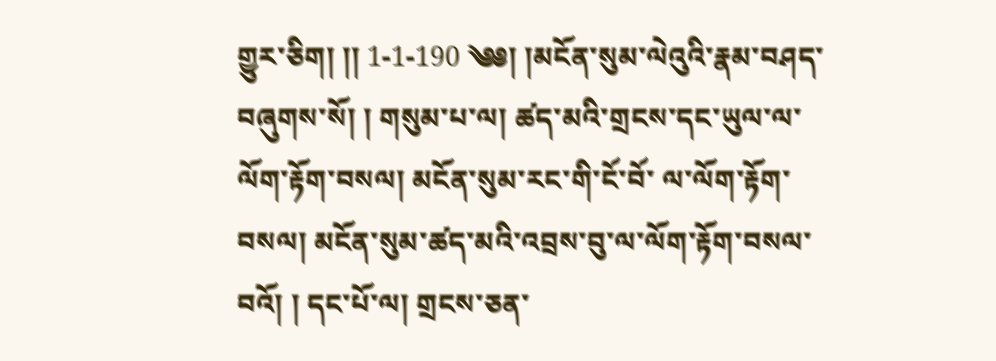གྱུར་ཅིག། །། 1-1-190 ༄༅། །མངོན་སུམ་ལེའུའི་རྣམ་བཤད་བཞུགས་སོ། ། གསུམ་པ་ལ། ཚད་མའི་གྲངས་དང་ཡུལ་ལ་ལོག་རྟོག་བསལ། མངོན་སུམ་རང་གི་ངོ་བོ་ ལ་ལོག་རྟོག་བསལ། མངོན་སུམ་ཚད་མའི་འབྲས་བུ་ལ་ལོག་རྟོག་བསལ་བའོ། ། དང་པོ་ལ། གྲངས་ཅན་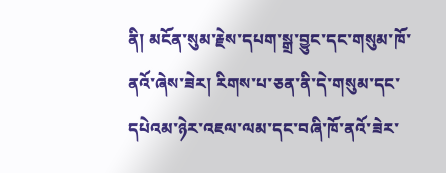ནི། མངོན་སུམ་རྗེས་དཔག་སྒྲ་བྱུང་དང་གསུམ་ཁོ་ནའོ་ཞེས་ཟེར། རིགས་པ་ཅན་ནི་དེ་གསུམ་དང་དཔེའམ་ཉེར་འཇལ་ལམ་དང་བཞི་ཁོ་ནའོ་ཟེར་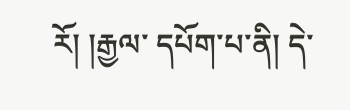རོ། །རྒྱལ་ དཔོག་པ་ནི། དེ་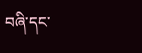བཞི་དང་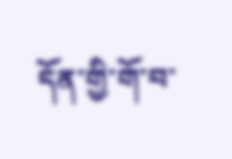དོན་གྱི་གོ་བ་